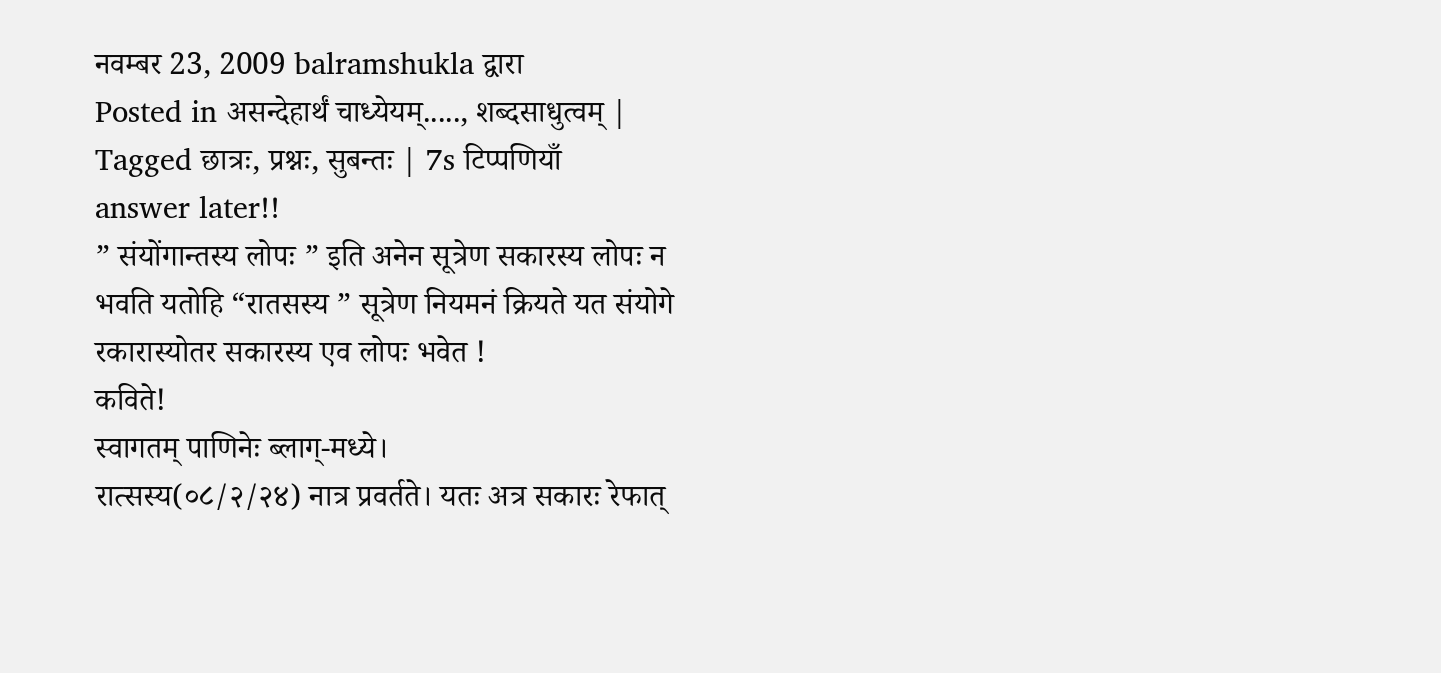नवम्बर 23, 2009 balramshukla द्वारा
Posted in असन्देहार्थं चाध्येयम्....., शब्दसाधुत्वम् | Tagged छात्रः, प्रश्नः, सुबन्तः | 7s टिप्पणियाँ
answer later!!
” संयोंगान्तस्य लोपः ” इति अनेन सूत्रेण सकारस्य लोपः न भवति यतोहि “रातसस्य ” सूत्रेण नियमनं क्रियते यत संयोगे रकारास्योतर सकारस्य एव लोपः भवेत !
कविते!
स्वागतम् पाणिनेः ब्लाग्-मध्ये।
रात्सस्य(०८/२/२४) नात्र प्रवर्तते। यतः अत्र सकारः रेफात्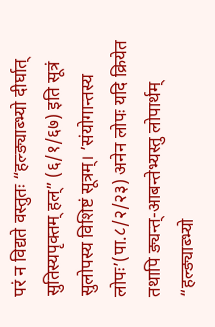परं न विद्यते वस्तुतः “हल्ङ्याब्भ्यो दीर्घात् सुतिस्यपृक्तम् हल्” (६/१/६७) इति सूत्रं सुलोपस्य विशिष्टं सूत्रम्। ’संयोगान्तस्य लोपः’(पा.८/२/२३) अनेन लोपः यदि क्रियेत तथापि ङ्यन्त्-आबन्तेभ्यस्तु लोपार्थम् “हल्ङ्याब्भ्यो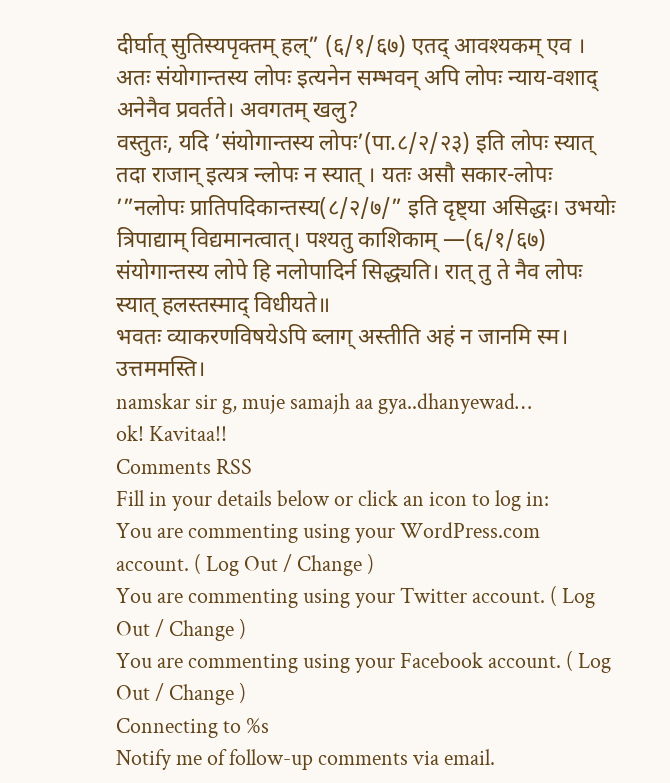दीर्घात् सुतिस्यपृक्तम् हल्” (६/१/६७) एतद् आवश्यकम् एव । अतः संयोगान्तस्य लोपः इत्यनेन सम्भवन् अपि लोपः न्याय-वशाद् अनेनैव प्रवर्तते। अवगतम् खलु?
वस्तुतः, यदि ’संयोगान्तस्य लोपः’(पा.८/२/२३) इति लोपः स्यात् तदा राजान् इत्यत्र न्लोपः न स्यात् । यतः असौ सकार-लोपः ’”नलोपः प्रातिपदिकान्तस्य(८/२/७/” इति दृष्ट्या असिद्धः। उभयोः त्रिपाद्याम् विद्यमानत्वात्। पश्यतु काशिकाम् —(६/१/६७) संयोगान्तस्य लोपे हि नलोपादिर्न सिद्ध्यति। रात् तु ते नैव लोपः स्यात् हलस्तस्माद् विधीयते॥
भवतः व्याकरणविषयेऽपि ब्लाग् अस्तीति अहं न जानमि स्म। उत्तममस्ति।
namskar sir g, muje samajh aa gya..dhanyewad…
ok! Kavitaa!!
Comments RSS
Fill in your details below or click an icon to log in:
You are commenting using your WordPress.com account. ( Log Out / Change )
You are commenting using your Twitter account. ( Log Out / Change )
You are commenting using your Facebook account. ( Log Out / Change )
Connecting to %s
Notify me of follow-up comments via email.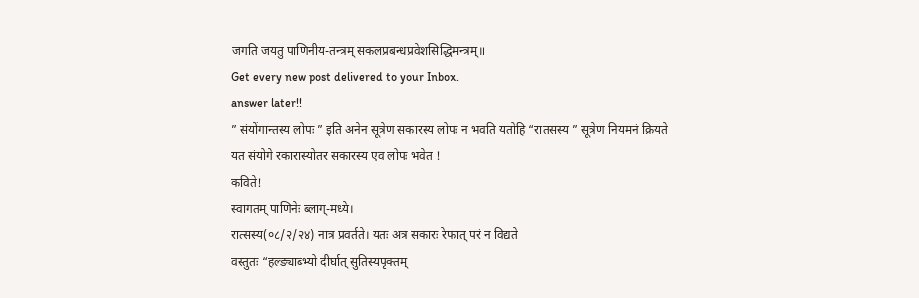जगति जयतु पाणिनीय-तन्त्रम् सकलप्रबन्धप्रवेशसिद्धिमन्त्रम्॥
Get every new post delivered to your Inbox.
answer later!!
” संयोंगान्तस्य लोपः ” इति अनेन सूत्रेण सकारस्य लोपः न भवति यतोहि “रातसस्य ” सूत्रेण नियमनं क्रियते यत संयोगे रकारास्योतर सकारस्य एव लोपः भवेत !
कविते!
स्वागतम् पाणिनेः ब्लाग्-मध्ये।
रात्सस्य(०८/२/२४) नात्र प्रवर्तते। यतः अत्र सकारः रेफात् परं न विद्यते
वस्तुतः “हल्ङ्याब्भ्यो दीर्घात् सुतिस्यपृक्तम्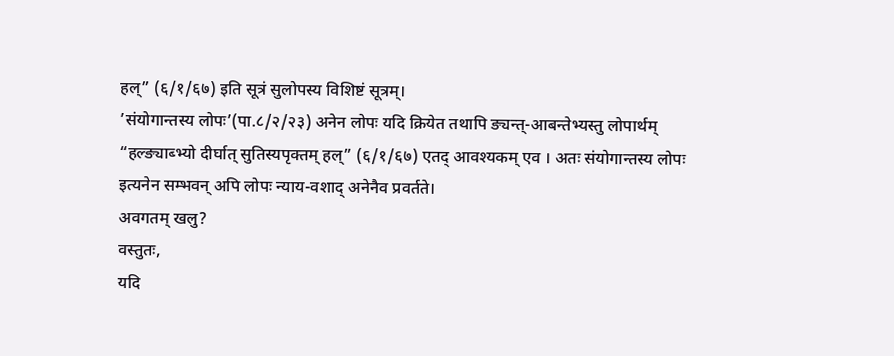हल्” (६/१/६७) इति सूत्रं सुलोपस्य विशिष्टं सूत्रम्।
’संयोगान्तस्य लोपः’(पा.८/२/२३) अनेन लोपः यदि क्रियेत तथापि ङ्यन्त्-आबन्तेभ्यस्तु लोपार्थम् “हल्ङ्याब्भ्यो दीर्घात् सुतिस्यपृक्तम् हल्” (६/१/६७) एतद् आवश्यकम् एव । अतः संयोगान्तस्य लोपः इत्यनेन सम्भवन् अपि लोपः न्याय-वशाद् अनेनैव प्रवर्तते।
अवगतम् खलु?
वस्तुतः,
यदि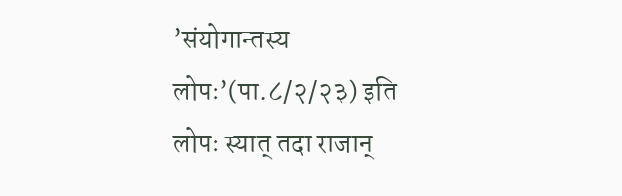’संयोगान्तस्य लोपः’(पा.८/२/२३) इति लोपः स्यात् तदा राजान्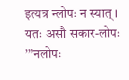इत्यत्र न्लोपः न स्यात् । यतः असौ सकार-लोपः ’”नलोपः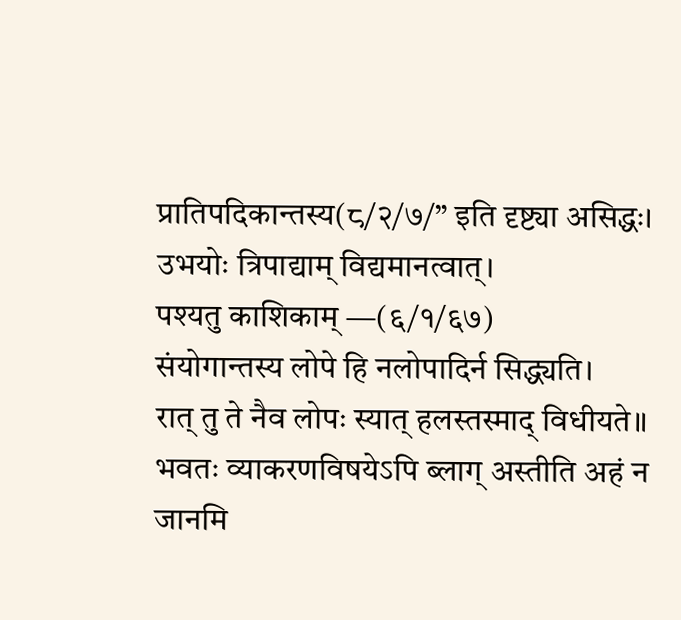प्रातिपदिकान्तस्य(८/२/७/” इति दृष्ट्या असिद्धः। उभयोः त्रिपाद्याम् विद्यमानत्वात्।
पश्यतु काशिकाम् —(६/१/६७)
संयोगान्तस्य लोपे हि नलोपादिर्न सिद्ध्यति।
रात् तु ते नैव लोपः स्यात् हलस्तस्माद् विधीयते॥
भवतः व्याकरणविषयेऽपि ब्लाग् अस्तीति अहं न जानमि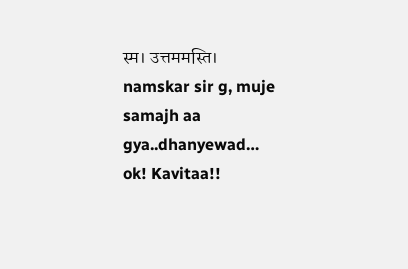स्म। उत्तममस्ति।
namskar sir g, muje samajh aa gya..dhanyewad…
ok! Kavitaa!!